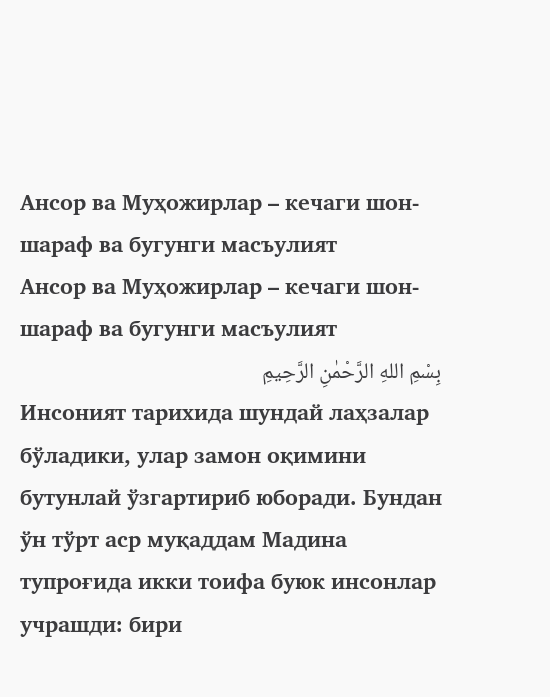Ансор ва Муҳожирлар – кечаги шон-шараф ва бугунги масъулият
Ансор ва Муҳожирлар – кечаги шон-шараф ва бугунги масъулият
بِسْمِ اللهِ الرَّحْمٰنِ الرَّحِيمِ
Инсоният тарихида шундай лаҳзалар бўладики, улар замон оқимини бутунлай ўзгартириб юборади. Бундан ўн тўрт аср муқаддам Мадина тупроғида икки тоифа буюк инсонлар учрашди: бири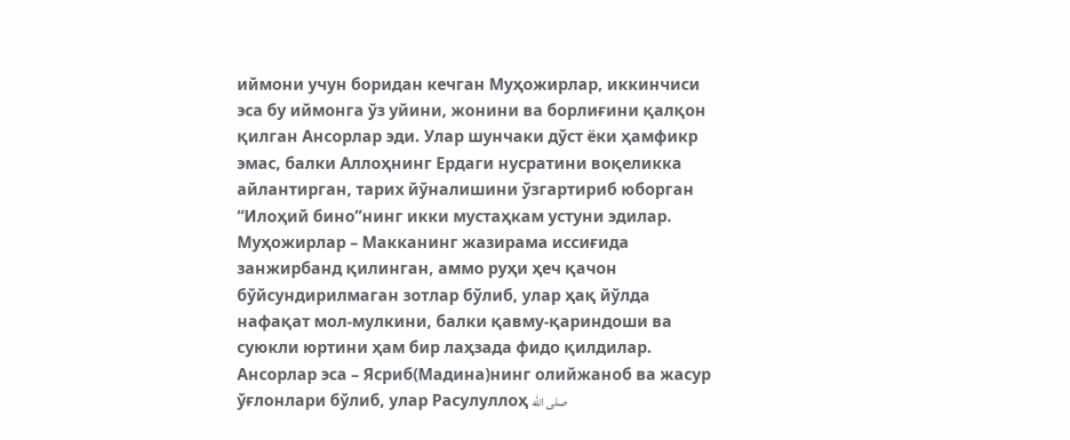иймони учун боридан кечган Муҳожирлар, иккинчиси эса бу иймонга ўз уйини, жонини ва борлиғини қалқон қилган Ансорлар эди. Улар шунчаки дўст ёки ҳамфикр эмас, балки Аллоҳнинг Ердаги нусратини воқеликка айлантирган, тарих йўналишини ўзгартириб юборган “Илоҳий бино”нинг икки мустаҳкам устуни эдилар. Муҳожирлар – Макканинг жазирама иссиғида занжирбанд қилинган, аммо руҳи ҳеч қачон бўйсундирилмаган зотлар бўлиб, улар ҳақ йўлда нафақат мол-мулкини, балки қавму-қариндоши ва суюкли юртини ҳам бир лаҳзада фидо қилдилар. Ансорлар эса – Ясриб(Мадина)нинг олийжаноб ва жасур ўғлонлари бўлиб, улар Расулуллоҳ صلى الله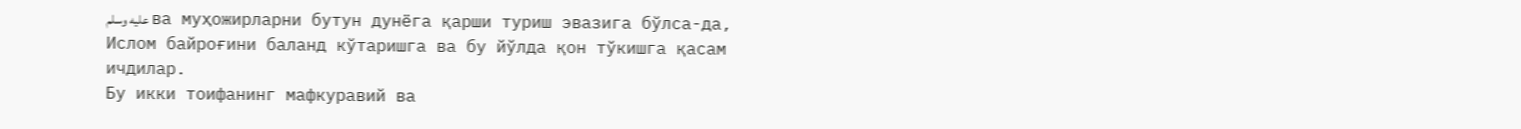عليه وسلم ва муҳожирларни бутун дунёга қарши туриш эвазига бўлса-да, Ислом байроғини баланд кўтаришга ва бу йўлда қон тўкишга қасам ичдилар.
Бу икки тоифанинг мафкуравий ва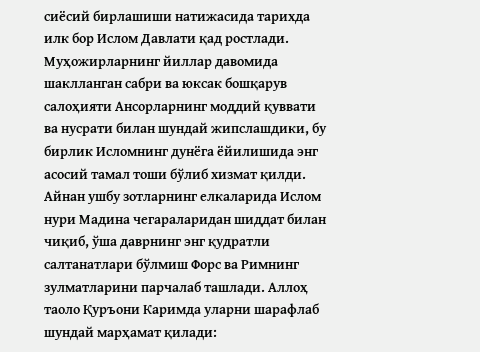сиёсий бирлашиши натижасида тарихда илк бор Ислом Давлати қад ростлади. Муҳожирларнинг йиллар давомида шаклланган сабри ва юксак бошқарув салоҳияти Ансорларнинг моддий қуввати ва нусрати билан шундай жипслашдики, бу бирлик Исломнинг дунёга ёйилишида энг асосий тамал тоши бўлиб хизмат қилди. Айнан ушбу зотларнинг елкаларида Ислом нури Мадина чегараларидан шиддат билан чиқиб, ўша даврнинг энг қудратли салтанатлари бўлмиш Форс ва Римнинг зулматларини парчалаб ташлади. Аллоҳ таоло Қуръони Каримда уларни шарафлаб шундай марҳамат қилади: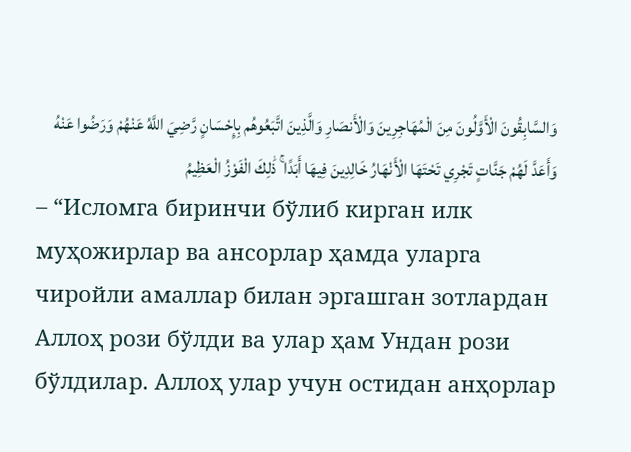وَالسَّابِقُونَ الْأَوَّلُونَ مِنَ الْمُهَاجِرِينَ وَالْأَنصَارِ وَالَّذِينَ اتَّبَعُوهُم بِإِحْسَانٍ رَّضِيَ اللَّهُ عَنْهُمْ وَرَضُوا عَنْهُ وَأَعَدَّ لَهُمْ جَنَّاتٍ تَجْرِي تَحْتَهَا الْأَنْهَارُ خَالِدِينَ فِيهَا أَبَدًا ۚ ذَٰلِكَ الْفَوْزُ الْعَظِيمُ
– “Исломга биринчи бўлиб кирган илк муҳожирлар ва ансорлар ҳамда уларга чиройли амаллар билан эргашган зотлардан Аллоҳ рози бўлди ва улар ҳам Ундан рози бўлдилар. Аллоҳ улар учун остидан анҳорлар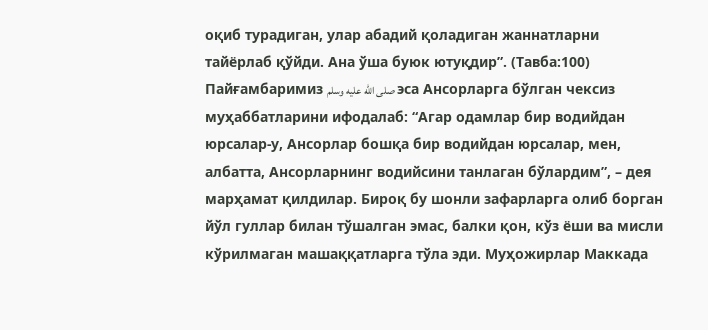оқиб турадиган, улар абадий қоладиган жаннатларни тайёрлаб қўйди. Ана ўша буюк ютуқдир”. (Тавба:100)
Пайғамбаримиз صلى الله عليه وسلم эса Ансорларга бўлган чексиз муҳаббатларини ифодалаб: “Агар одамлар бир водийдан юрсалар-у, Ансорлар бошқа бир водийдан юрсалар, мен, албатта, Ансорларнинг водийсини танлаган бўлардим”, – дея марҳамат қилдилар. Бироқ бу шонли зафарларга олиб борган йўл гуллар билан тўшалган эмас, балки қон, кўз ёши ва мисли кўрилмаган машаққатларга тўла эди. Муҳожирлар Маккада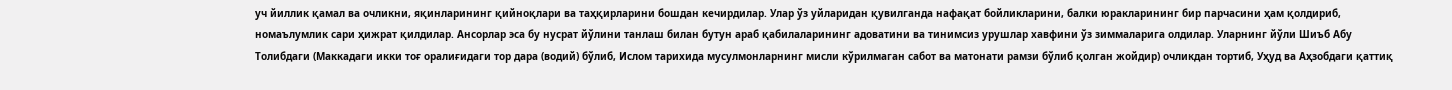уч йиллик қамал ва очликни, яқинларининг қийноқлари ва таҳқирларини бошдан кечирдилар. Улар ўз уйларидан қувилганда нафақат бойликларини, балки юракларининг бир парчасини ҳам қолдириб, номаълумлик сари ҳижрат қилдилар. Ансорлар эса бу нусрат йўлини танлаш билан бутун араб қабилаларининг адоватини ва тинимсиз урушлар хавфини ўз зиммаларига олдилар. Уларнинг йўли Шиъб Абу Толибдаги (Маккадаги икки тоғ оралиғидаги тор дара (водий) бўлиб, Ислом тарихида мусулмонларнинг мисли кўрилмаган сабот ва матонати рамзи бўлиб қолган жойдир) очликдан тортиб, Уҳуд ва Аҳзобдаги қаттиқ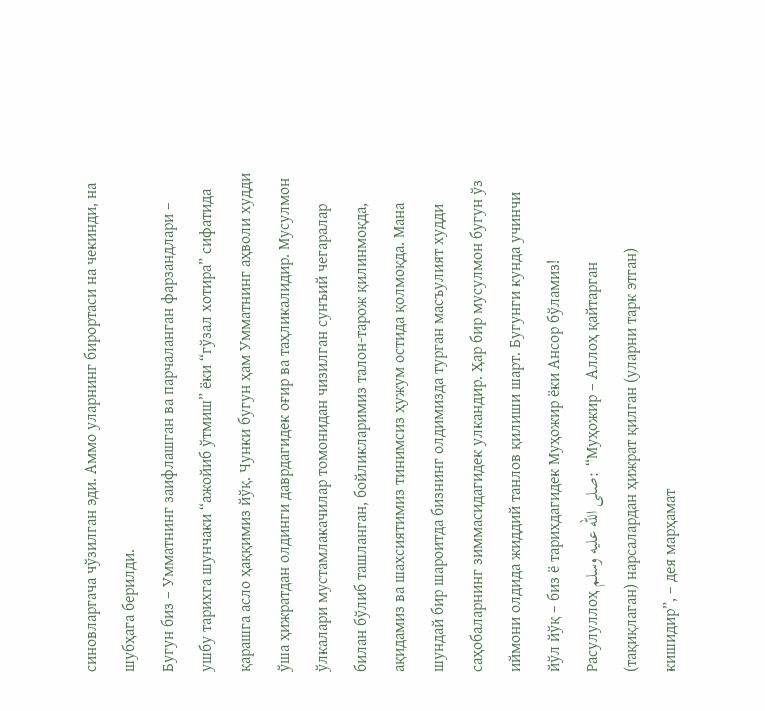синовларгача чўзилган эди. Аммо уларнинг бирортаси на чекинди, на шубҳага берилди.
Бугун биз – Умматнинг заифлашган ва парчаланган фарзандлари – ушбу тарихга шунчаки “ажойиб ўтмиш” ёки “гўзал хотира” сифатида қарашга асло ҳаққимиз йўқ. Чунки бугун ҳам Умматнинг аҳволи худди ўша ҳижратдан олдинги даврдагидек оғир ва таҳликалидир. Мусулмон ўлкалари мустамлакачилар томонидан чизилган сунъий чегаралар билан бўлиб ташланган, бойликларимиз талон-тарож қилинмоқда, ақидамиз ва шахсиятимиз тинимсиз ҳужум остида қолмоқда. Мана шундай бир шароитда бизнинг олдимизда турган масъулият худди саҳобаларнинг зиммасидагидек улкандир. Ҳар бир мусулмон бугун ўз иймони олдида жиддий танлов қилиши шарт. Бугунги кунда учинчи йўл йўқ – биз ё тарихдагидек Муҳожир ёки Ансор бўламиз!
Расулуллоҳ صلى الله عليه وسلم: “Муҳожир – Аллоҳ қайтарган (тақиқлаган) нарсалардан ҳижрат қилган (уларни тарк этган) кишидир”, – дея марҳамат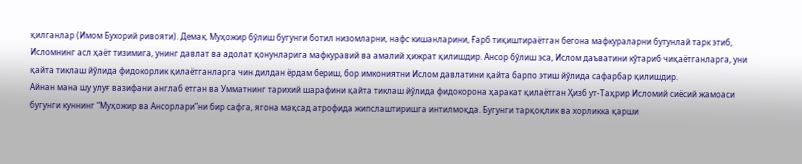қилганлар (Имом Бухорий ривояти). Демак, Муҳожир бўлиш бугунги ботил низомларни, нафс кишанларини, Ғарб тиқиштираётган бегона мафкураларни бутунлай тарк этиб, Исломнинг асл ҳаёт тизимига, унинг давлат ва адолат қонунларига мафкуравий ва амалий ҳижрат қилишдир. Ансор бўлиш эса, Ислом даъватини кўтариб чиқаётганларга, уни қайта тиклаш йўлида фидокорлик қилаётганларга чин дилдан ёрдам бериш, бор имкониятни Ислом давлатини қайта барпо этиш йўлида сафарбар қилишдир.
Айнан мана шу улуғ вазифани англаб етган ва Умматнинг тарихий шарафини қайта тиклаш йўлида фидокорона ҳаракат қилаётган Ҳизб ут-Таҳрир Исломий сиёсий жамоаси бугунги куннинг “Муҳожир ва Ансорлари”ни бир сафга, ягона мақсад атрофида жипслаштиришга интилмоқда. Бугунги тарқоқлик ва хорликка қарши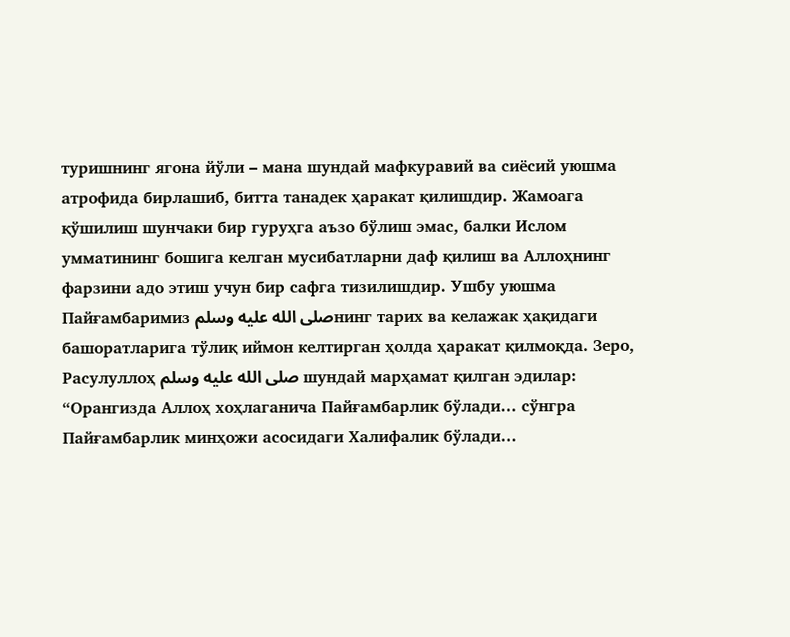туришнинг ягона йўли – мана шундай мафкуравий ва сиёсий уюшма атрофида бирлашиб, битта танадек ҳаракат қилишдир. Жамоага қўшилиш шунчаки бир гуруҳга аъзо бўлиш эмас, балки Ислом умматининг бошига келган мусибатларни даф қилиш ва Аллоҳнинг фарзини адо этиш учун бир сафга тизилишдир. Ушбу уюшма Пайғамбаримиз صلى الله عليه وسلمнинг тарих ва келажак ҳақидаги башоратларига тўлиқ иймон келтирган ҳолда ҳаракат қилмоқда. Зеро, Расулуллоҳ صلى الله عليه وسلم шундай марҳамат қилган эдилар:
“Орангизда Аллоҳ хоҳлаганича Пайғамбарлик бўлади… сўнгра Пайғамбарлик минҳожи асосидаги Халифалик бўлади…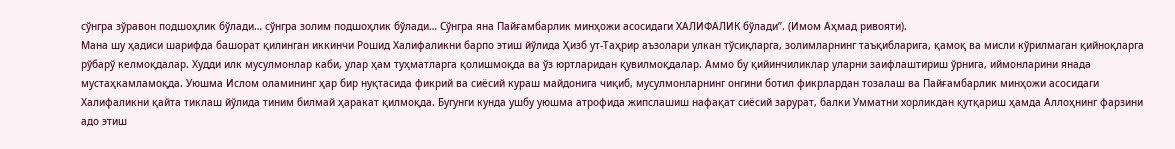сўнгра зўравон подшоҳлик бўлади… сўнгра золим подшоҳлик бўлади… Сўнгра яна Пайғамбарлик минҳожи асосидаги ХАЛИФАЛИК бўлади”. (Имом Аҳмад ривояти).
Мана шу ҳадиси шарифда башорат қилинган иккинчи Рошид Халифаликни барпо этиш йўлида Ҳизб ут-Таҳрир аъзолари улкан тўсиқларга, золимларнинг таъқибларига, қамоқ ва мисли кўрилмаган қийноқларга рўбарў келмоқдалар. Худди илк мусулмонлар каби, улар ҳам туҳматларга қолишмоқда ва ўз юртларидан қувилмоқдалар. Аммо бу қийинчиликлар уларни заифлаштириш ўрнига, иймонларини янада мустаҳкамламоқда. Уюшма Ислом оламининг ҳар бир нуқтасида фикрий ва сиёсий кураш майдонига чиқиб, мусулмонларнинг онгини ботил фикрлардан тозалаш ва Пайғамбарлик минҳожи асосидаги Халифаликни қайта тиклаш йўлида тиним билмай ҳаракат қилмоқда. Бугунги кунда ушбу уюшма атрофида жипслашиш нафақат сиёсий зарурат, балки Умматни хорликдан қутқариш ҳамда Аллоҳнинг фарзини адо этиш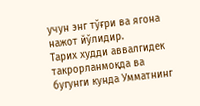учун энг тўғри ва ягона нажот йўлидир.
Тарих худди аввалгидек такрорланмоқда ва бугунги кунда Умматнинг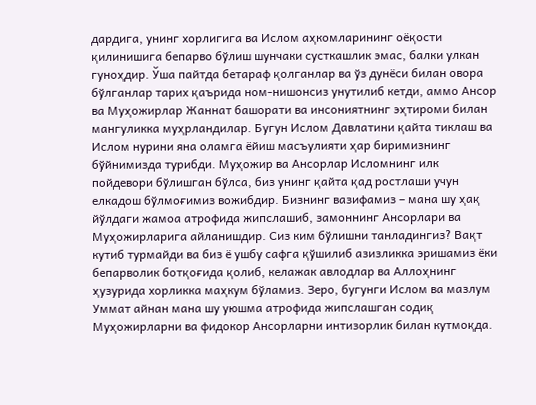дардига, унинг хорлигига ва Ислом аҳкомларининг оёқости қилинишига бепарво бўлиш шунчаки сусткашлик эмас, балки улкан гуноҳдир. Ўша пайтда бетараф қолганлар ва ўз дунёси билан овора бўлганлар тарих қаърида ном-нишонсиз унутилиб кетди, аммо Ансор ва Муҳожирлар Жаннат башорати ва инсониятнинг эҳтироми билан мангуликка муҳрландилар. Бугун Ислом Давлатини қайта тиклаш ва Ислом нурини яна оламга ёйиш масъулияти ҳар биримизнинг бўйнимизда турибди. Муҳожир ва Ансорлар Исломнинг илк пойдевори бўлишган бўлса, биз унинг қайта қад ростлаши учун елкадош бўлмоғимиз вожибдир. Бизнинг вазифамиз – мана шу ҳақ йўлдаги жамоа атрофида жипслашиб, замоннинг Ансорлари ва Муҳожирларига айланишдир. Сиз ким бўлишни танладингиз? Вақт кутиб турмайди ва биз ё ушбу сафга қўшилиб азизликка эришамиз ёки бепарволик ботқоғида қолиб, келажак авлодлар ва Аллоҳнинг ҳузурида хорликка маҳкум бўламиз. Зеро, бугунги Ислом ва мазлум Уммат айнан мана шу уюшма атрофида жипслашган содиқ Муҳожирларни ва фидокор Ансорларни интизорлик билан кутмоқда.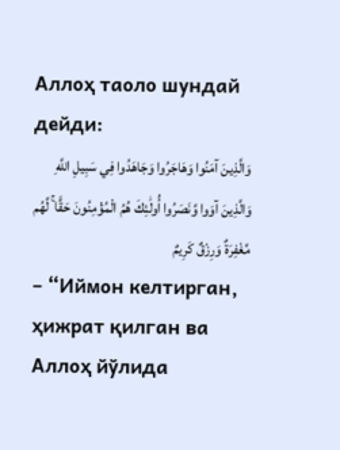Аллоҳ таоло шундай дейди:
وَالَّذِينَ آمَنُوا وَهَاجَرُوا وَجَاهَدُوا فِي سَبِيلِ اللَّهِ وَالَّذِينَ آوَوا وَّنَصَرُوا أُولَٰئِكَ هُمُ الْمُؤْمِنُونَ حَقًّا ۚ لَّهُم مَّغْفِرَةٌ وَرِزْقٌ كَرِيمٌ
– “Иймон келтирган, ҳижрат қилган ва Аллоҳ йўлида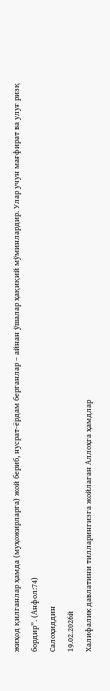жиҳод қилганлар ҳамда (муҳожирларга) жой бериб, нусрат-ёрдам берганлар – айнан ўшалар ҳақиқий мўминлардир. Улар учун мағфират ва улуғ ризқ бордир”. (Анфол:74)
Салоҳиддин
19.02.2026й
Халифалик давлатини тилларингизга жойлаган Аллоҳга ҳамдлар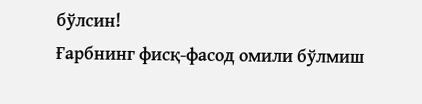бўлсин!
Ғарбнинг фисқ-фасод омили бўлмиш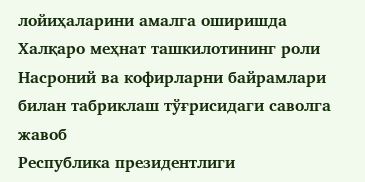лойиҳаларини амалга оширишда Халқаро меҳнат ташкилотининг роли
Насроний ва кофирларни байрамлари билан табриклаш тўғрисидаги саволга жавоб
Республика президентлиги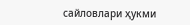сайловлари ҳукми